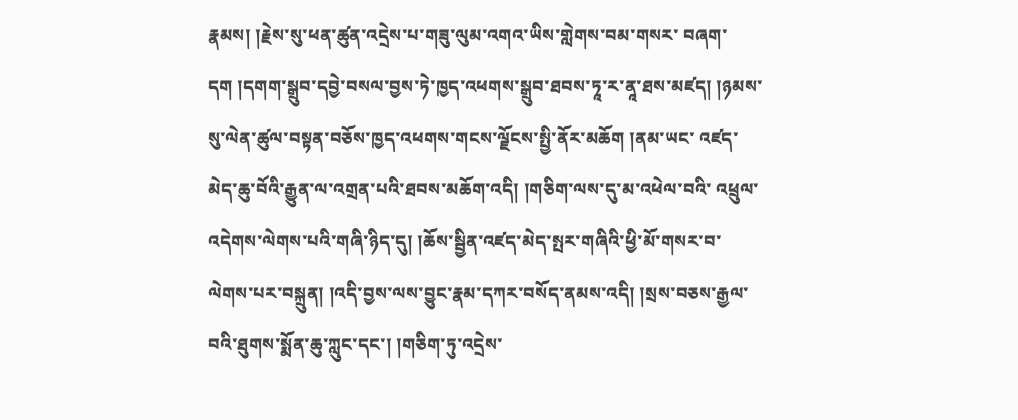རྣམས། །རྗེས་སུ་ཕན་ཚུན་འདྲེས་པ་གཟུ་ལུམ་འགའ་ཡིས་གླེགས་བམ་གསར་ བཞག་དག །དགག་སྒྲུབ་དབྱེ་བསལ་བྱས་ཏེ་ཁྱད་འཕགས་སྒྲུབ་ཐབས་ཏཱ་ར་ནཱ་ཐས་མཛད། །ཉམས་སུ་ལེན་ཚུལ་བསྟན་བཅོས་ཁྱད་འཕགས་གངས་ལྗོངས་སྤྱི་ནོར་མཆོག །ནམ་ཡང་ འཛད་མེད་ཆུ་བོའི་རྒྱུན་ལ་འགྲན་པའི་ཐབས་མཆོག་འདི། །གཅིག་ལས་དུ་མ་འཕེལ་བའི་ འཕྲུལ་འདེགས་ལེགས་པའི་གཞི་ཉིད་དུ། །ཆོས་སྦྱིན་འཛད་མེད་སྤར་གཞིའི་ཕྱི་མོ་གསར་བ་ ལེགས་པར་བསྐྲུན། །འདི་བྱས་ལས་བྱུང་རྣམ་དཀར་བསོད་ནམས་འདི། །སྲས་བཅས་རྒྱལ་ བའི་ཐུགས་སྨོན་ཆུ་ཀླུང་དང་། །གཅིག་ཏུ་འདྲེས་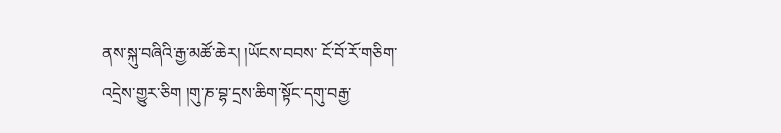ནས་སྐུ་བཞིའི་རྒྱ་མཚོ་ཆེར། །ཡོངས་བབས་ ངོ་བོ་རོ་གཅིག་འདྲེས་གྱུར་ཅིག །གུ་ཎ་བྷ་དྲས་ཆིག་སྟོང་དགུ་བརྒྱ་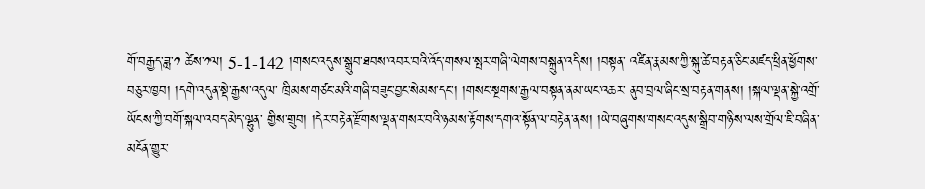གོ་བརྒྱད་ཟླ་༡ ཚེས་༡ལ། 5-1-142 །གསང་འདུས་སྒྲུབ་ཐབས་འབར་བའི་འོད་གསལ་སྤར་གཞི་ལེགས་བསྐྲུན་འདིས། །བསྟན་ འཛིན་རྣམས་ཀྱི་སྐུ་ཚེ་བརྟན་ཅིང་མཛད་ཕྲིན་ཕྱོགས་བཅུར་ཁྱབ། །དགེ་འདུན་སྡེ་རྒྱས་འདུལ་ ཁྲིམས་གཙང་མའི་གཞི་བཟུང་བྱང་སེམས་དང་། །གསང་སྔགས་རྒྱལ་བསྟན་ནམ་ཡང་འཆར་ ནུབ་བྲལ་ཞིང་སྲ་བརྟན་གནས། །སྐལ་ལྡན་སྐྱེ་འགྲོ་ཡོངས་ཀྱི་བགོ་སྐལ་འབད་མེད་ལྷུན་ གྱིས་གྲུབ། །དེར་བརྟེན་རྫོགས་ལྡན་གསར་བའི་ཉམས་རྟོགས་དགའ་སྟོན་ལ་བརྟེན་ནས། །ཡེ་བཞུགས་གསང་འདུས་སྒྲིབ་གཉིས་ལས་གྲོལ་ཇི་བཞིན་མངོན་གྱུར་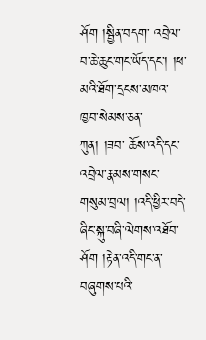ཤོག །སྦྱིན་བདག་ འབྲེལ་བ་ཆེ་ཆུང་གང་ཡོད་དང་། །ཕ་མའི་ཐོག་དྲངས་མཁའ་ཁྱབ་སེམས་ཅན་ཀུན། །ཟབ་ ཆོས་འདི་དང་འབྲེལ་རྣམས་གསང་གསུམ་བྲལ། །འདི་ཕྱིར་བདེ་ཞིང་སྐུ་བཞི་ལེགས་འཐོབ་ ཤོག །རྟེན་འདི་གང་ན་བཞུགས་པའི་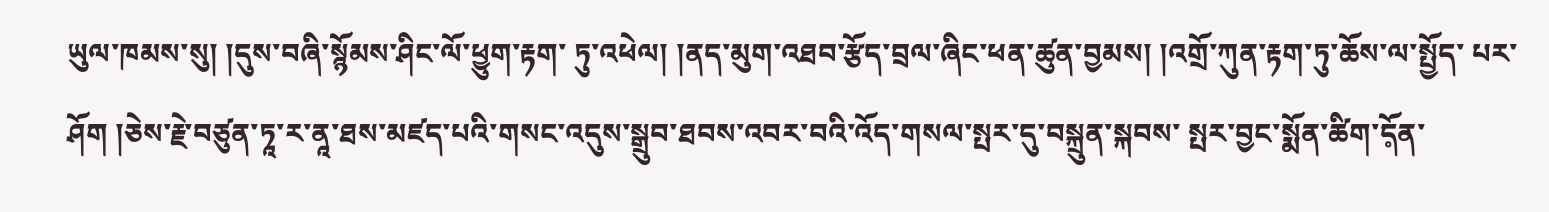ཡུལ་ཁམས་སུ། །དུས་བཞི་སྙོམས་ཤིང་ལོ་ཕྱུག་རྟག་ ཏུ་འཕེལ། །ནད་མུག་འཐབ་རྩོད་བྲལ་ཞིང་ཕན་ཚུན་བྱམས། །འགྲོ་ཀུན་རྟག་ཏུ་ཆོས་ལ་སྤྱོད་ པར་ཤོག །ཅེས་རྗེ་བཙུན་ཏཱ་ར་ནཱ་ཐས་མཛད་པའི་གསང་འདུས་སྒྲུབ་ཐབས་འབར་བའི་འོད་གསལ་སྤར་དུ་བསྐྲུན་སྐབས་ སྤར་བྱང་སྨོན་ཚིག་དོ༷ན་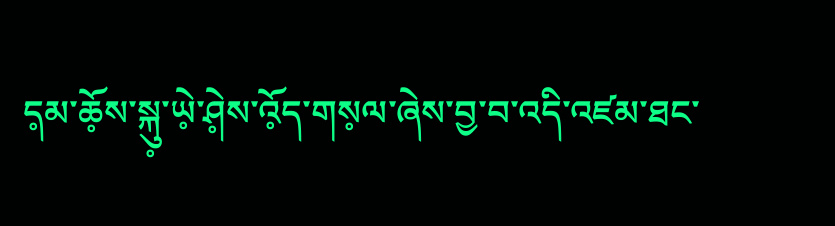ད༷མ་ཆོ༷ས་སྐུ༷་ཡེ༷་ཤེ༷ས་འོ༷ད་གས༷ལ་ཞེས་བྱ་བ་འདི་འཛམ་ཐང་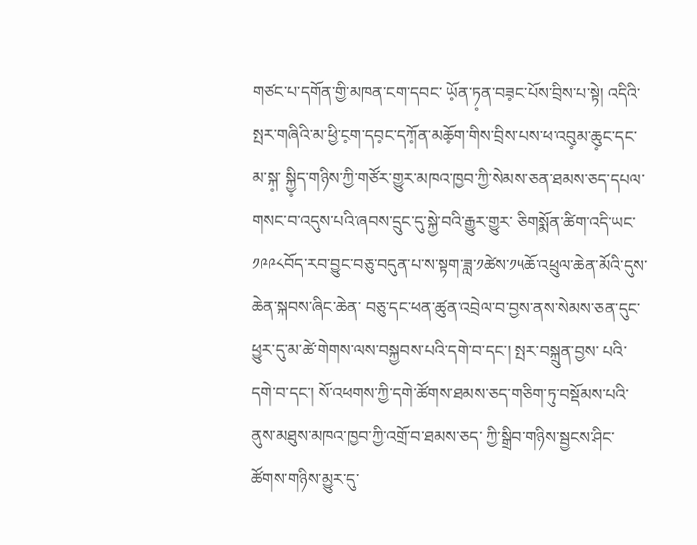གཙང་པ་དགོན་གྱི་མཁན་ངག་དབང་ ཡོ༷ན་ཏ༷ན་བཟ༷ང་པོས་བྲིས་པ་སྟེ། འདིའི་སྤར་གཞིའི་མ་ཕྱི་ང༷ག་དབ༷ང་དཀོ༷ན་མཆོ༷ག་གིས་བྲིས་པས་ཕ་འབུ༷མ་ཆུ༷ང་དང་མ་སྐ༷་ སྐྱི༷ད་གཉིས་ཀྱི་གཙོར་གྱུར་མཁའ་ཁྱབ་ཀྱི་སེམས་ཅན་ཐམས་ཅད་དཔལ་གསང་བ་འདུས་པའི་ཞབས་དྲུང་དུ་སྐྱེ་བའི་རྒྱུར་གྱུར་ ཅིགསྨོན་ཚིག་འདི་ཡང་༡༩༩༨བོད་རབ་བྱུང་བཅུ་བདུན་པ་ས་སྟག་ཟླ་༡ཚེས་༡༥ཆོ་འཕྲུལ་ཆེན་མོའི་དུས་ཆེན་སྐབས་ཞིང་ཆེན་ བཅུ་དང་ཕན་ཚུན་འབྲེལ་བ་བྱས་ནས་སེམས་ཅན་དུང་ཕྱུར་དུ་མ་ཚེ་གེགས་ལས་བསྐྱབས་པའི་དགེ་བ་དང་། སྤར་བསྐྲུན་བྱས་ པའི་དགེ་བ་དང་། སོ་འཕགས་ཀྱི་དགེ་ཚོགས་ཐམས་ཅད་གཅིག་ཏུ་བསྡོམས་པའི་ནུས་མཐུས་མཁའ་ཁྱབ་ཀྱི་འགྲོ་བ་ཐམས་ཅད་ ཀྱི་སྒྲིབ་གཉིས་སྦྱངས་ཤིང་ཚོགས་གཉིས་མྱུར་དུ་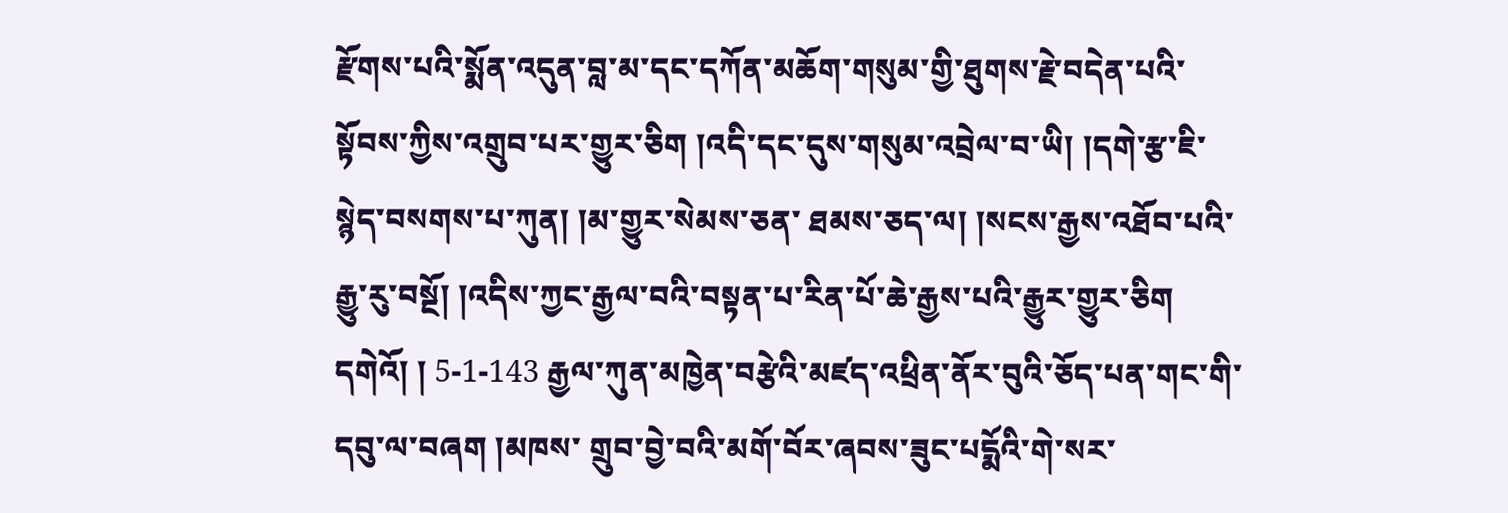རྫོགས་པའི་སྨོན་འདུན་བླ་མ་དང་དཀོན་མཆོག་གསུམ་གྱི་ཐུགས་རྗེ་བདེན་པའི་ སྟོབས་ཀྱིས་འགྲུབ་པར་གྱུར་ཅིག །འདི་དང་དུས་གསུམ་འབྲེལ་བ་ཡི། །དགེ་རྩ་ཇི་སྙེད་བསགས་པ་ཀུན། །མ་གྱུར་སེམས་ཅན་ ཐམས་ཅད་ལ། །སངས་རྒྱས་འཐོབ་པའི་རྒྱུ་རུ་བསྔོ། །འདིས་ཀྱང་རྒྱལ་བའི་བསྟན་པ་རིན་པོ་ཆེ་རྒྱས་པའི་རྒྱུར་གྱུར་ཅིག དགེའོ། ། 5-1-143 རྒྱལ་ཀུན་མཁྱེན་བརྩེའི་མཛད་འཕྲིན་ནོར་བུའི་ཅོད་པན་གང་གི་དབུ་ལ་བཞག །མཁས་ གྲུབ་བྱེ་བའི་མགོ་བོར་ཞབས་ཟུང་པདྨོའི་གེ་སར་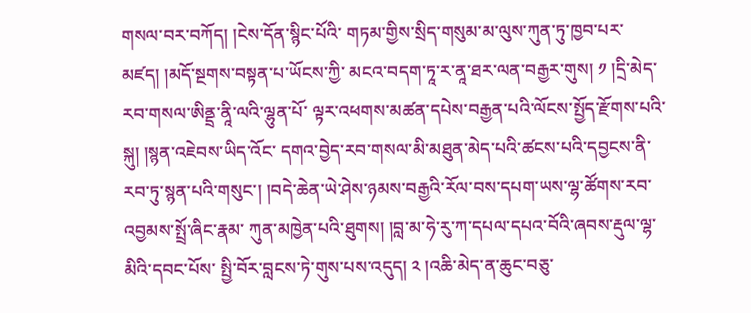གསལ་བར་བཀོད། །ངེས་དོན་སྙིང་པོའི་ གཏམ་གྱིས་སྲིད་གསུམ་མ་ལུས་ཀུན་ཏུ་ཁྱབ་པར་མཛད། །མདོ་སྔགས་བསྟན་པ་ཡོངས་ཀྱི་ མངའ་བདག་ཏཱ་ར་ནཱ་ཐར་ལན་བརྒྱར་གུས། ༡ །དྲི་མེད་རབ་གསལ་ཨིནྡྲ་ནཱི་ལའི་ལྷུན་པོ་ ལྟར་འཕགས་མཚན་དཔེས་བརྒྱན་པའི་ལོངས་སྤྱོད་རྫོགས་པའི་སྐུ། །སྙན་འཇེབས་ཡིད་འོང་ དགའ་བྱེད་རབ་གསལ་མི་མཐུན་མེད་པའི་ཚངས་པའི་དབྱངས་ནི་རབ་ཏུ་སྙན་པའི་གསུང་། །བདེ་ཆེན་ཡེ་ཤེས་ཉམས་བརྒྱའི་རོལ་བས་དཔག་ཡས་ལྷ་ཚོགས་རབ་འབྱམས་སྤྲོ་ཞིང་རྣམ་ ཀུན་མཁྱེན་པའི་ཐུགས། །བླ་མ་ཧེ་རུ་ཀ་དཔལ་དཔའ་བོའི་ཞབས་རྡུལ་ལྷ་མིའི་དབང་པོས་ སྤྱི་བོར་བླངས་ཏེ་གུས་པས་འདུད། ༢ །འཆི་མེད་ན་ཆུང་བཅུ་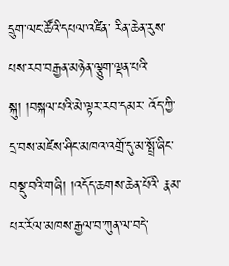དྲུག་ལང་ཚོའི་དཔལ་འཛིན་ རིན་ཆེན་རུས་པས་རབ་བརྒྱན་མཉེན་ལྕུག་ལྡན་པའི་སྐུ། །བསྐལ་པའི་མེ་ལྟར་རབ་དམར་ འོད་ཀྱི་དྲ་བས་མཛེས་ཤིང་མཁའ་འགྲོ་དུ་མ་སྤྲོ་ཞིང་བསྡུ་བའི་གཞི། །འདོད་ཆགས་ཆེན་པོའི་ རྣམ་པར་རོལ་མཁས་རྒྱལ་བ་ཀུན་ལ་བདེ་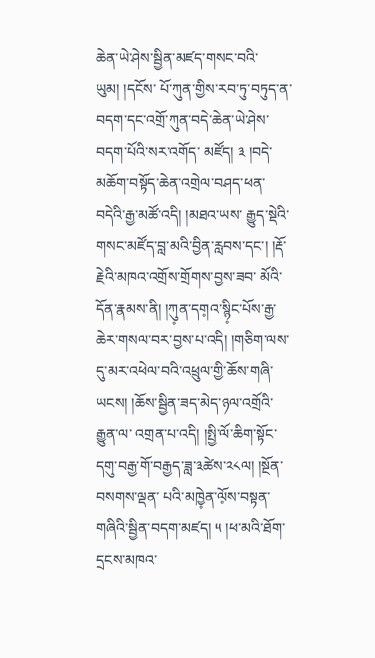ཆེན་ཡེ་ཤེས་སྦྱིན་མཛད་གསང་བའི་ཡུམ། །དངོས་ པོ་ཀུན་གྱིས་རབ་ཏུ་བཏུད་ན་བདག་དང་འགྲོ་ཀུན་བདེ་ཆེན་ཡེ་ཤེས་བདག་པོའི་སར་འགོད་ མཛོད། ༣ །བདེ་མཆོག་བསྟོད་ཆེན་འགྲེལ་བཤད་ཕན་བདེའི་རྒྱ་མཚོ་འདི། །མཐའ་ཡས་ རྒྱུད་སྡེའི་གསང་མཛོད་བླ་མའི་བྱིན་རླབས་དང་། །རྡོ་རྗེའི་མཁའ་འགྲོས་གྲོགས་བྱས་ཟབ་ མོའི་དོན་རྣམས་ནི། །ཀུ༷ན་དག༷འ་སྙི༷ང་པོས་རྒྱ་ཆེར་གསལ་བར་བྱས་པ་འདི། །གཅིག་ལས་ དུ་མར་འཕེལ་བའི་འཕྲུལ་གྱི་ཆོས་གཞི་ཡངས། །ཆོས་སྦྱིན་ཟད་མེད་ཉལ་འགྲོའི་རྒྱུན་ལ་ འགྲན་པ་འདི། །སྤྱི་ལོ་ཆིག་སྟོང་དགུ་བརྒྱ་གོ་བརྒྱད་ཟླ་༣ཚེས་༢༨ལ། །སྔོན་བསགས་ལྡན་ པའི་མཁྱེ༷ན་ལོ༷ས་བསྟན་གཞིའི་སྦྱིན་བདག་མཛད། ༥ །ཕ་མའི་ཐོག་དྲངས་མཁའ་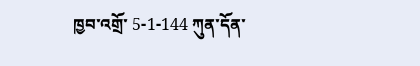ཁྱབ་འགྲོ་ 5-1-144 ཀུན་དོན་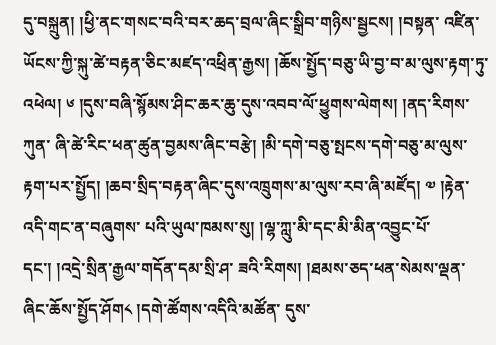དུ་བསྐྲུན། །ཕྱི་ནང་གསང་བའི་བར་ཆད་བྲལ་ཞིང་སྒྲིབ་གཉིས་སྦྱངས། །བསྟན་ འཛིན་ཡོངས་ཀྱི་སྐུ་ཚེ་བརྟན་ཅིང་མཛད་འཕྲིན་རྒྱས། །ཆོས་སྤྱོད་བཅུ་ཡི་བྱ་བ་མ་ལུས་རྟག་ཏུ་ འཕེལ། ༦ །དུས་བཞི་སྙོམས་ཤིང་ཆར་ཆུ་དུས་འབབ་ལོ་ཕྱུགས་ལེགས། །ནད་རིགས་ཀུན་ ཞི་ཚེ་རིང་ཕན་ཚུན་བྱམས་ཞིང་བརྩེ། །མི་དགེ་བཅུ་སྤངས་དགེ་བཅུ་མ་ལུས་རྟག་པར་སྤྱོད། །ཆབ་སྲིད་བརྟན་ཞིང་དུས་འཁྲུགས་མ་ལུས་རབ་ཞི་མཛོད། ༧ །རྟེན་འདི་གང་ན་བཞུགས་ པའི་ཡུལ་ཁམས་སུ། །ལྷ་ཀླུ་མི་དང་མི་མིན་འབྱུང་པོ་དང་། །འདྲེ་སྲིན་རྒྱལ་གདོན་དམ་སྲི་ཤ་ ཟའི་རིགས། །ཐམས་ཅད་ཕན་སེམས་ལྡན་ཞིང་ཆོས་སྤྱོད་ཤོག༨ །དགེ་ཚོགས་འདིའི་མཚོན་ དུས་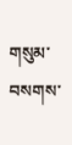གསུམ་བསགས་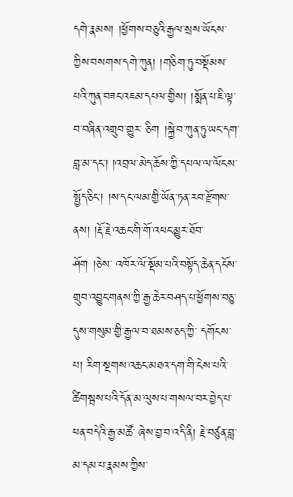དགེ་རྣམས། །ཕྱོགས་བཅུའི་རྒྱལ་སྲས་ཡོངས་ཀྱིས་བསགས་དགེ་ཀུན། །གཅིག་ཏུ་བསྡོམས་པའི་ཀུན་བཟང་འཇམ་དཔལ་གྱིས། །སྨོན་པ་ཇི་ལྟ་བ་བཞིན་འགྲུབ་གྱུར་ ཅིག །སྐྱེ་བ་ཀུན་ཏུ་ཡང་དག་བླ་མ་དང་། །འབྲལ་མེད་ཆོས་ཀྱི་དཔལ་ལ་ལོངས་སྤྱོད་ཅིང་། །ས་དང་ལམ་གྱི་ཡོན་ཏན་རབ་རྫོགས་ནས། །རྡོ་རྗེ་འཆང་གི་གོ་འཕང་མྱུར་ཐོབ་ཤོག །ཅེས་ འཁོར་ལོ་སྡོམ་པའི་བསྟོད་ཆེན་དངོས་གྲུབ་འབྱུང་གནས་ཀྱི་རྒྱ་ཆེར་བཤད་པ་ཕྱོགས་བཅུ་དུས་གསུམ་གྱི་རྒྱལ་བ་ཐམས་ཅད་ཀྱི་ དགོངས་པ། རིག་སྔགས་འཆང་མཐའ་དག་གི་ངེས་པའི་ཚིགསྦས་པའི་དོན་མ་ལུས་པ་གསལ་བར་བྱེད་པ་ཕན་བདེའི་རྒྱ་མཚོ་ ཞེས་བྱ་བ་འདི་ནི། རྗེ་བཙུན་བླ་མ་དམ་པ་རྣམས་ཀྱིས་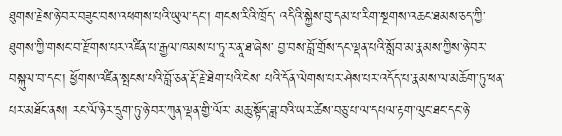ཐུགས་རྗེས་ཉེ་བར་བཟུང་བས་འཕགས་པའི་ཡུལ་དང་། གངས་རིའི་ཁྲོད་ འདིའི་སྐྱེས་བུ་དམ་པ་རིག་སྔགས་འཆང་ཐམས་ཅད་ཀྱི་ཐུགས་ཀྱི་གསང་བ་རྫོགས་པར་འཛིན་པ་རྒྱལ་ཁམས་པ་ཏཱ་ར་ནཱ་ཐ་ཞེས་ བྱ་བས་བློ་གྲོས་དང་ལྡན་པའི་སློབ་མ་རྣམས་ཀྱིས་ཉེ་བར་བསྐུལ་བ་དང་། ཕྱོགས་འཛིན་སྤངས་པའི་བློ་ཅན་རྡོ་རྗེ་ཐེག་པའི་ངེས་ པའི་དོན་ལེགས་པར་ཤེས་པར་འདོད་པ་རྣམས་ལ་མཆོག་ཏུ་ཕན་པར་མཐོང་ནས། རང་ལོ་ཉེར་དྲུག་ཏུ་ཉེ་བར་ཀུན་ལྡན་གྱི་ལོར་ མཆུ་སྟོད་ཟླ་བའི་ཡར་ཚེས་བཅུ་པ་ལ་དཔལ་རྟག་ལུང་ཐང་དང་ཉེ་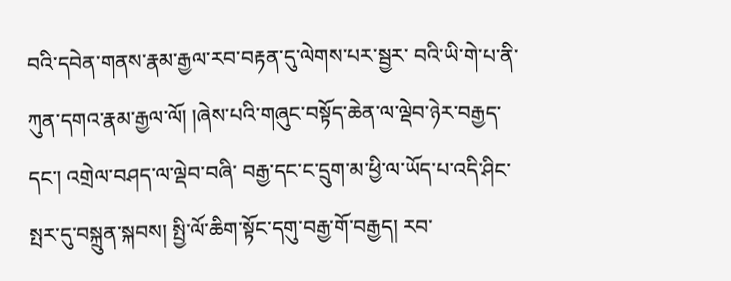བའི་དབེན་གནས་རྣམ་རྒྱལ་རབ་བརྟན་དུ་ལེགས་པར་སྦྱར་ བའི་ཡི་གེ་པ་ནི་ཀུན་དགའ་རྣམ་རྒྱལ་ལོ། །ཞེས་པའི་གཞུང་བསྟོད་ཆེན་ལ་ལྡེབ་ཉེར་བརྒྱད་དང་། འགྲེལ་བཤད་ལ་ལྡེབ་བཞི་ བརྒྱ་དང་ང་དྲུག་མ་ཕྱི་ལ་ཡོད་པ་འདི་ཤིང་སྤར་དུ་བསྐྲུན་སྐབས། སྤྱི་ལོ་ཆིག་སྟོང་དགུ་བརྒྱ་གོ་བརྒྱད། རབ་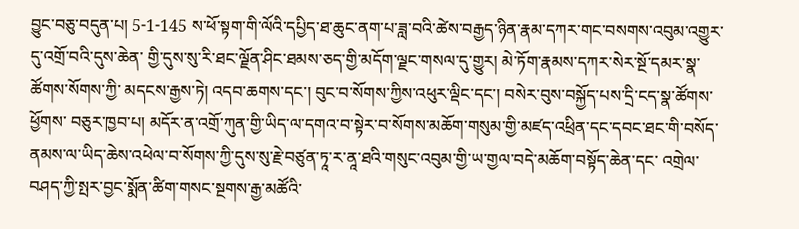བྱུང་བཅུ་བདུན་པ། 5-1-145 ས་ཕོ་སྟག་གི་ལོའི་དཔྱིད་ཐ་ཆུང་ནག་པ་ཟླ་བའི་ཚེས་བརྒྱད་ཉིན་རྣམ་དཀར་གང་བསགས་འབུམ་འགྱུར་དུ་འགྲོ་བའི་དུས་ཆེན་ གྱི་དུས་སུ་རི་ཐང་ལྗོན་ཤིང་ཐམས་ཅད་གྱི་མདོག་ལྗང་གསལ་དུ་གྱུར། མེ་ཏོག་རྣམས་དཀར་སེར་སྔོ་དམར་སྣ་ཚོགས་སོགས་ཀྱི་ མདངས་རྒྱས་ཏེ། འདབ་ཆགས་དང་། བུང་བ་སོགས་ཀྱིས་འཕུར་ལྡིང་དང་། བསེར་བུས་བསྐྱོད་པས་དྲི་ངད་སྣ་ཚོགས་ཕྱོགས་ བཅུར་ཁྱབ་པ། མདོར་ན་འགྲོ་ཀུན་གྱི་ཡིད་ལ་དགའ་བ་སྟེར་བ་སོགས་མཆོག་གསུམ་གྱི་མཛད་འཕྲིན་དང་དབང་ཐང་གི་བསོད་ ནམས་ལ་ཡིད་ཆེས་འཕེལ་བ་སོགས་ཀྱི་དུས་སུ་རྗེ་བཙུན་ཏཱ་ར་ནཱ་ཐའི་གསུང་འབུམ་གྱི་ཡ་གྱལ་བདེ་མཆོག་བསྟོད་ཆེན་དང་ འགྲེལ་བཤད་ཀྱི་སྤར་བྱང་སྨོན་ཚིག་གསང་སྔགས་རྒྱ་མཚོའི་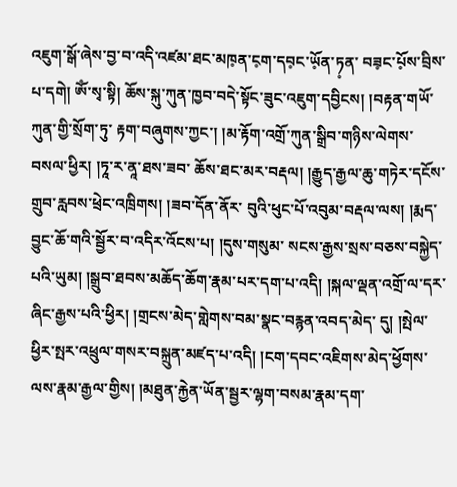འཇུག་སྒོ་ཞེས་བྱ་བ་འདི་འཛམ་ཐང་མཁ༷ན་ང༷ག་དབ༷ང་ཡོ༷ན་ཏ༷ན་ བཟ༷ང་པོ༷ས་བྲིས་པ་དགེ། ༀ་སྭ་སྟི། ཆོས་སྐུ་ཀུན་ཁྱབ་བདེ་སྟོང་ཟུང་འཇུག་དབྱིངས། །བརྟན་གཡོ་ཀུན་གྱི་སྲོག་ཏུ་ རྟག་བཞུགས་ཀྱང་། །མ་རྟོག་འགྲོ་ཀུན་སྒྲིབ་གཉིས་ལེགས་བསལ་ཕྱིར། །ཏཱ་ར་ནཱ་ཐས་ཟབ་ ཆོས་ཐང་མར་བརྡལ། །རྒྱུད་རྒྱལ་ཆུ་གཏེར་དངོས་གྲུབ་རླབས་ཕྲེང་འཁྲིགས། །ཟབ་དོན་ནོར་ བུའི་ཕུང་པོ་འབུམ་བརྡལ་ལས། །རྨད་བྱུང་ཆོ་གའི་སྦྱོར་བ་འདིར་འོངས་པ། །དུས་གསུམ་ སངས་རྒྱས་སྲས་བཅས་བསྐྱེད་པའི་ཡུམ། །སྒྲུབ་ཐབས་མཆོད་ཆོག་རྣམ་པར་དག་པ་འདི། །སྐལ་ལྡན་འགྲོ་ལ་དར་ཞིང་རྒྱས་པའི་ཕྱིར། །གྲངས་མེད་གླེགས་བམ་སྣང་བརྙན་འབད་མེད་ དུ། །སྤེལ་ཕྱིར་སྤར་འཕྲུལ་གསར་བསྐྲུན་མཛད་པ་འདི། །ངག་དབང་འཇིགས་མེད་ཕྱོགས་ ལས་རྣམ་རྒྱལ་གྱིས། །མཐུན་རྐྱེན་ཡོན་སྦྱར་ལྷག་བསམ་རྣམ་དག་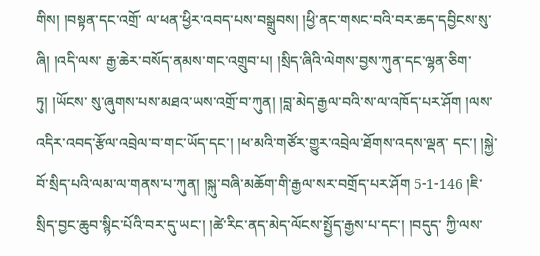གིས། །བསྟན་དང་འགྲོ་ ལ་ཕན་ཕྱིར་འབད་པས་བསྒྲུབས། །ཕྱི་ནང་གསང་བའི་བར་ཆད་དབྱིངས་སུ་ཞི། །འདི་ལས་ རྒྱ་ཆེར་བསོད་ནམས་གང་འགྲུབ་པ། །སྲིད་ཞིའི་ལེགས་བྱས་ཀུན་དང་ལྷན་ཅིག་ཏུ། །ཡོངས་ སུ་ཞུགས་པས་མཐའ་ཡས་འགྲོ་བ་ཀུན། །བླ་མེད་རྒྱལ་བའི་ས་ལ་འཁོད་པར་ཤོག །ལས་ འདིར་འབད་རྩོལ་འབྲེལ་བ་གང་ཡོད་དང་། །ཕ་མའི་གཙོར་གྱུར་འབྲེལ་ཐོགས་འདས་ལྡན་ དང་། །སྐྱེ་བོ་སྲིད་པའི་ལམ་ལ་གནས་པ་ཀུན། །སྐུ་བཞི་མཆོག་གི་རྒྱལ་སར་བགྲོད་པར་ཤོག 5-1-146 །ཇི་སྲིད་བྱང་ཆུབ་སྙིང་པོའི་བར་དུ་ཡང་། །ཚེ་རིང་ནད་མེད་ལོངས་སྤྱོད་རྒྱས་པ་དང་། །བདུད་ ཀྱི་ལས་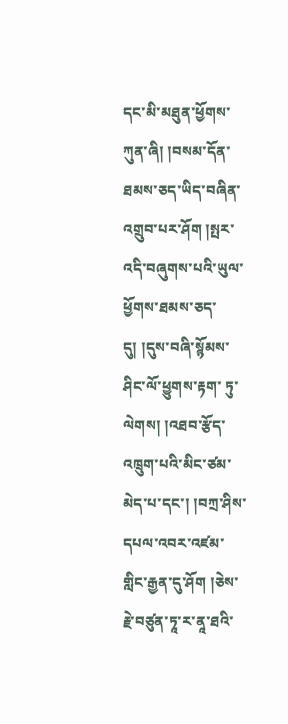དང་མི་མཐུན་ཕྱོགས་ཀུན་ཞི། །བསམ་དོན་ཐམས་ཅད་ཡིད་བཞིན་འགྲུབ་པར་ཤོག །སྤར་འདི་བཞུགས་པའི་ཡུལ་ཕྱོགས་ཐམས་ཅད་དུ། །དུས་བཞི་སྙོམས་ཤིང་ལོ་ཕྱུགས་རྟག་ ཏུ་ལེགས། །འཐབ་རྩོད་འཁྲུག་པའི་མིང་ཙམ་མེད་པ་དང་། །བཀྲ་ཤིས་དཔལ་འབར་འཛམ་ གླིང་རྒྱན་དུ་ཤོག །ཅེས་རྗེ་བཙུན་ཏཱ་ར་ནཱ་ཐའི་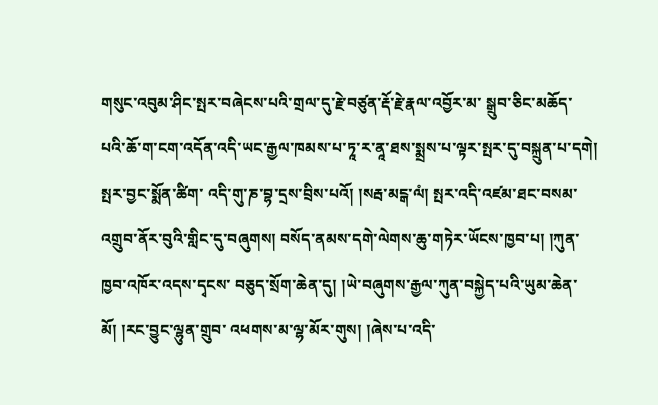གསུང་འབུམ་ཤིང་སྤར་བཞེངས་པའི་གྲལ་དུ་རྗེ་བཙུན་རྡོ་རྗེ་རྣལ་འབྱོར་མ་ སྒྲུབ་ཅིང་མཆོད་པའི་ཆོ་ག་ངག་འདོན་འདི་ཡང་རྒྱལ་ཁམས་པ་ཏཱ་ར་ནཱ་ཐས་སྨྲས་པ་ལྟར་སྤར་དུ་བསྐྲུན་པ་དགེ། སྤར་བྱང་སྨོན་ཚིག་ འདི་གུ་ཎ་བྷ་དྲས་བྲིས་པའོ། །སརྦ་མངྒ་ལཾ། སྤར་འདི་འཛམ་ཐང་བསམ་འགྲུབ་ནོར་བུའི་གླིང་དུ་བཞུགས། བསོད་ནམས་དགེ་ལེགས་ཆུ་གཏེར་ཡོངས་ཁྱབ་པ། །ཀུན་ཁྱབ་འཁོར་འདས་དྭངས་ བཅུད་སྲོག་ཆེན་དུ། །ཡེ་བཞུགས་རྒྱལ་ཀུན་བསྐྱེད་པའི་ཡུམ་ཆེན་མོ། །རང་བྱུང་ལྷུན་གྲུབ་ འཕགས་མ་ལྷ་མོར་གུས། །ཞེས་པ་འདི་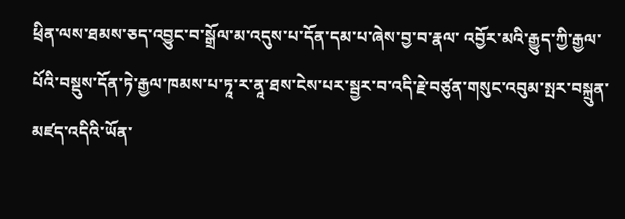ཕྲིན་ལས་ཐམས་ཅད་འབྱུང་བ་སྒྲོལ་མ་འདུས་པ་དོན་དམ་པ་ཞེས་བྱ་བ་རྣལ་ འབྱོར་མའི་རྒྱུད་ཀྱི་རྒྱལ་པོའི་བསྡུས་དོན་ཏེ་རྒྱལ་ཁམས་པ་ཏཱ་ར་ནཱ་ཐས་ངེས་པར་སྦྱར་བ་འདི་རྗེ་བཙུན་གསུང་འབུམ་སྤར་བསྐྲུན་ མཛད་འདིའི་ཡོན་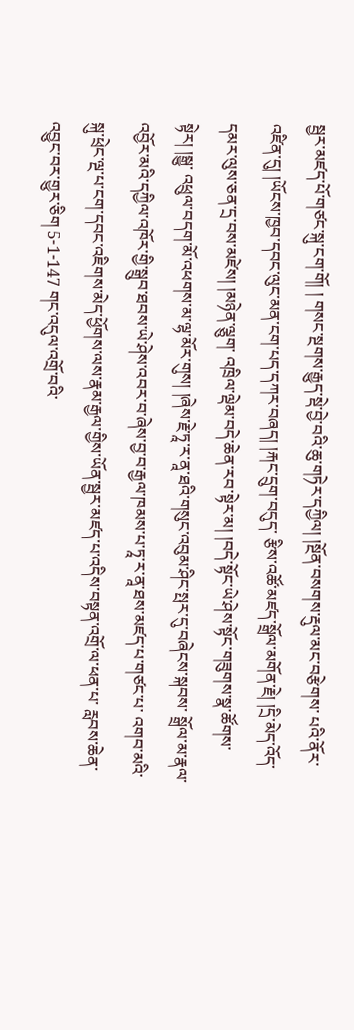སྦྱར་མཛད་པོ་གཙང་སྐུ་ངག་གོ། ། གསང་སྔགས་རྒྱུད་སྡེ་བྱེ་བའི་ཆུ་གཏེར་དཀྱིལ། །སྔོན་བསགས་རྡུལ་མང་བརྩེགས་ པའི་ནོར་འཛིན་དུ། །ཡོངས་ཁྱབ་དབང་ལུང་མན་ངག་པད་དཀར་བཞད། །རྐང་དྲུག་བདུད་ རྩིས་འཚོ་མཛད་སྒྲོལ་མགོན་རྗེ། །དྲི་མེད་འོད་དམར་ལུས་ཅན་དྲ་བས་མཛེས། །མཉེན་ལྕུག་ འཁྲིལ་ལྡེམ་བདེ་ཆེན་རབ་སྟེར་མ། །བདེ་སྟོང་ཡེ་ཤེས་སྟོང་གཟུགས་སྣ་ཚོགས་སྟེར། །སྒྱུ་ འཕྲུལ་བདག་མོ་འཕགས་མ་ལྷ་མོར་གུས། །ཞེས་རྗེ་ཏཱ་ར་ནཱ་ཐའི་གསུང་འབུམ་ཤིང་སྤར་དུ་བཞེངས་སྐབས་ སྒྲོལ་མ་རྣལ་འབྱོར་མའི་དཀྱིལ་འཁོར་གྱི་སྒྲུབ་ཐབས་ཡེ་ཤེས་འབར་བ་ཞེས་བྱ་བ་རྒྱལ་ཁམས་པ་ཏཱ་ར་ནཱ་ཐས་མཛད་པ་གཙང་པ་ འགབ་མའི་སྐུ་ཕྲེང་ལྔ་པ་ངག་དབང་འཇིགས་མེད་ཕྱོགས་ལས་རྣམ་རྒྱལ་གྱིས་ཡོན་སྦྱར་མཛད་པ་འདིས་བསྟན་འགྲོ་ལ་ཕན་པ་ རླབས་ཆེན་འབྱུང་བར་གྱུར་ཅིག 5-1-147 གང་འདུལ་འགྲོ་བའི་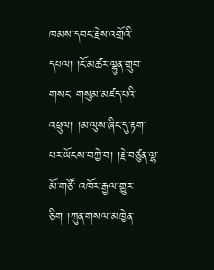ཁམས་དབང་རྗེས་འགྲོའི་དཔལ། །ངོ་མཚར་ལྷུན་གྲུབ་གསང་ གསུམ་མཛད་པའི་འཕྲུལ། །མ་ལུས་ཞིང་དུ་རྟག་པར་ཡོངས་བཀྱེ་བ། །རྗེ་བཙུན་ལྷ་མོ་གཙོ་ འཁོར་རྒྱལ་གྱུར་ཅིག །ཀུན་གསལ་མཁྱེན་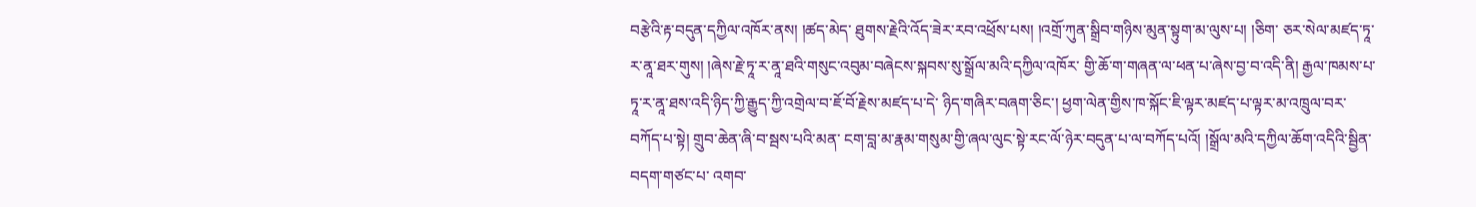བརྩེའི་རྟ་བདུན་དཀྱིལ་འཁོར་ནས། །ཚད་མེད་ ཐུགས་རྗེའི་འོད་ཟེར་རབ་འཕྲོས་པས། །འགྲོ་ཀུན་སྒྲིབ་གཉིས་མུན་སྟུག་མ་ལུས་པ། །ཅིག་ ཅར་སེལ་མཛད་ཏཱ་ར་ནཱ་ཐར་གུས། །ཞེས་རྗེ་ཏཱ་ར་ནཱ་ཐའི་གསུང་འབུམ་བཞེངས་སྐབས་སུ་སྒྲོལ་མའི་དཀྱིལ་འཁོར་ གྱི་ཆོ་ག་གཞན་ལ་ཕན་པ་ཞེས་བྱ་བ་འདི་ནི། རྒྱལ་ཁམས་པ་ཏཱ་ར་ནཱ་ཐས་འདི་ཉིད་ཀྱི་རྒྱུད་ཀྱི་འགྲེལ་བ་ཇོ་བོ་རྗེས་མཛད་པ་དེ་ ཉིད་གཞིར་བཞག་ཅིང་། ཕྱག་ལེན་གྱིས་ཁ་སྐོང་ཇི་ལྟར་མཛད་པ་ལྟར་མ་འཁྲུལ་བར་བཀོད་པ་སྟེ། གྲུབ་ཆེན་ཞི་བ་སྦས་པའི་མན་ ངག་བླ་མ་རྣམ་གསུམ་གྱི་ཞལ་ལུང་སྟེ་རང་ལོ་ཉེར་བདུན་པ་ལ་བཀོད་པའོ། །སྒྲོལ་མའི་དཀྱིལ་ཆོག་འདིའི་སྦྱིན་བདག་གཙང་པ་ འགབ་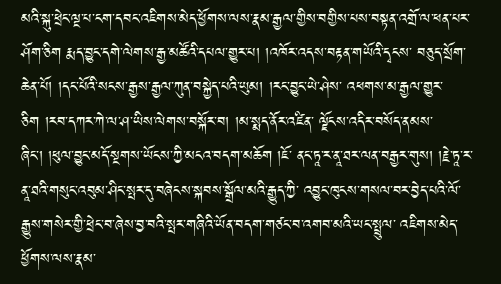མའི་སྐུ་ཕྲེང་ལྔ་པ་ངག་དབང་འཇིགས་མེད་ཕྱོགས་ལས་རྣམ་རྒྱལ་གྱིས་བགྱིས་པས་བསྟན་འགྲོ་ལ་ཕན་པར་ཤོག་ཅིག རྨད་བྱུང་དགེ་ལེགས་རྒྱ་མཚོའི་དཔལ་གྱུར་པ། །འཁོར་འདས་བརྟན་གཡོའི་དྭངས་ བཅུད་སྲོག་ཆེན་པོ། །དང་པོའི་སངས་རྒྱས་རྒྱལ་ཀུན་བསྐྱེད་པའི་ཡུམ། །རང་བྱུང་ཡེ་ཤེས་ འཕགས་མ་རྒྱལ་གྱུར་ཅིག །རབ་དཀར་ཀེ་ལ་ཤ་ཡིས་ལེགས་བསྐོར་བ། །མ་སྨད་ནོར་འཛིན་ ལྗོངས་འདིར་བསོད་ནམས་ཞིང་། །ཕུལ་བྱུང་མདོ་སྔགས་ཡོངས་ཀྱི་མངའ་བདག་མཆོག །ཇོ་ ནང་ཏཱ་ར་ནཱ་ཐར་ལན་བརྒྱར་གུས། །རྗེ་ཏཱ་ར་ནཱ་ཐའི་གསུང་འབུམ་ཤིང་སྤར་དུ་བཞེངས་སྐབས་སྒྲོལ་མའི་རྒྱུད་ཀྱི་ འབྱུང་ཁུངས་གསལ་བར་བྱེད་པའི་ལོ་རྒྱུས་གསེར་གྱི་ཕྲེང་བ་ཞེས་བྱ་བའི་སྤར་གཞིའི་ཡོན་བདག་གཙང་བ་འགབ་མའི་ཡང་སྤྲུལ་ འཇིགས་མེད་ཕྱོགས་ལས་རྣམ་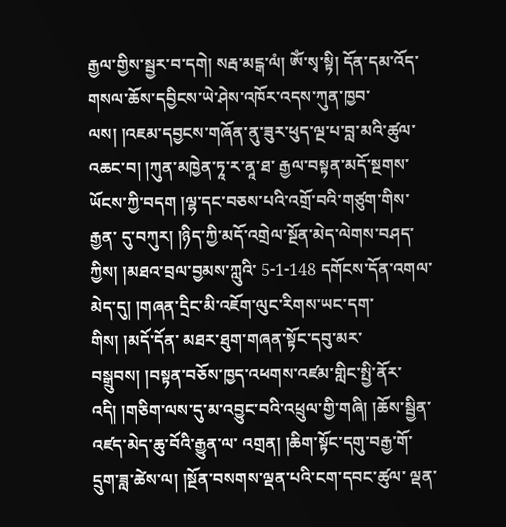རྒྱལ་གྱིས་སྦྱར་བ་དགེ། སརྦ་མངྒ་ལཾ། ༀ་སྭ་སྟི། དོན་དམ་འོད་གསལ་ཆོས་དབྱིངས་ཡེ་ཤེས་འཁོར་འདས་ཀུན་ཁྱབ་ལས། །འཇམ་དབྱངས་གཞོན་ནུ་ཟུར་ཕུད་ལྔ་པ་བླ་མའི་ཚུལ་འཆང་བ། །ཀུན་མཁྱེན་ཏཱ་ར་ནཱ་ཐ་ རྒྱལ་བསྟན་མདོ་སྔགས་ཡོངས་ཀྱི་བདག །ལྷ་དང་བཅས་པའི་འགྲོ་བའི་གཙུག་གིས་རྒྱན་ དུ་བཀུར། །ཉིད་ཀྱི་མདོ་འགྲེལ་སྔོན་མེད་ལེགས་བཤད་ཀྱིས། །མཐའ་བྲལ་བྱམས་ཀླུའི་ 5-1-148 དགོངས་དོན་འགལ་མེད་དུ། །གཞན་དྲིང་མི་འཇོག་ལུང་རིགས་ཡང་དག་གིས། །མདོ་དོན་ མཐར་ཐུག་གཞན་སྟོང་དབུ་མར་བསྒྲུབས། །བསྟན་བཅོས་ཁྱད་འཕགས་འཛམ་གླིང་སྤྱི་ནོར་ འདི། །གཅིག་ལས་དུ་མ་འབྱུང་བའི་འཕྲུལ་གྱི་གཞི། །ཆོས་སྦྱིན་འཛད་མེད་ཆུ་བོའི་རྒྱུན་ལ་ འགྲན། །ཆིག་སྟོང་དགུ་བརྒྱ་གོ་དྲུག་ཟླ་ཚེས་ལ། །སྔོན་བསགས་ལྡན་པའི་ངག་དབང་ཚུལ་ ལྡན་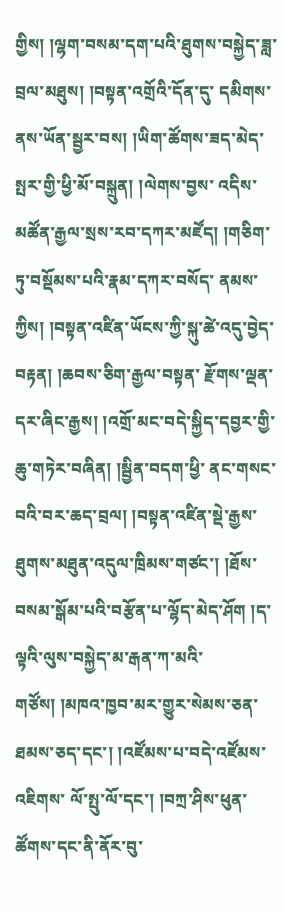གྱིས། །ལྷག་བསམ་དག་པའི་ཐུགས་བསྐྱེད་ཟླ་བྲལ་མཐུས། །བསྟན་འགྲོའི་དོན་དུ་ དམིགས་ནས་ཡོན་སྦྱར་བས། །ཡིག་ཚོགས་ཟད་མེད་སྤར་གྱི་ཕྱི་མོ་བསྐྲུན། །ལེགས་བྱས་ འདིས་མཚོན་རྒྱལ་སྲས་རབ་དཀར་མཛོད། །གཅིག་ཏུ་བསྡོམས་པའི་རྣམ་དཀར་བསོད་ ནམས་ཀྱིས། །བསྟན་འཛིན་ཡོངས་ཀྱི་སྐུ་ཚེ་འདུ་བྱེད་བརྟན། །ཆབས་ཅིག་རྒྱལ་བསྟན་ རྫོགས་ལྡན་དར་ཞིང་རྒྱས། །འགྲོ་མང་བདེ་སྐྱིད་དབྱར་གྱི་ཆུ་གཏེར་བཞིན། །སྦྱིན་བདག་ཕྱི་ ནང་གསང་བའི་བར་ཆད་བྲལ། །བསྟན་འཛིན་སྡེ་རྒྱས་ཐུགས་མཐུན་འདུལ་ཁྲིམས་གཙང་། །ཐོས་བསམ་སྒོམ་པའི་བརྩོན་པ་ལྷོད་མེད་ཤོག །ད་ལྟའི་ལུས་བསྐྱེད་མ་རྒན་ཀ་མའི་གཙོས། །མཁའ་ཁྱབ་མར་གྱུར་སེམས་ཅན་ཐམས་ཅད་དང་། །འཛོམས་པ་བདེ་འཛོམས་འཇིགས་ ལོ་སྤུ་ལོ་དང་། །བཀྲ་ཤིས་ཕུན་ཚོགས་དང་ནི་ནོར་བུ་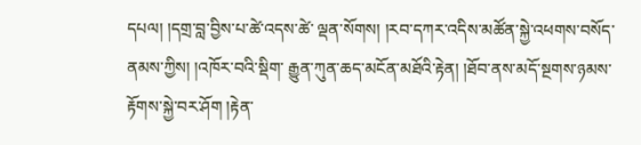དཔལ། །དགྲ་བླ་བྱིས་པ་ཚེ་འདས་ཚེ་ ལྡན་སོགས། །རབ་དཀར་འདིས་མཚོན་སྐྱེ་འཕགས་བསོད་ནམས་ཀྱིས། །འཁོར་བའི་སྡིག་ རྒྱུན་ཀུན་ཆད་མངོན་མཐོའི་རྟེན། །ཐོབ་ནས་མདོ་སྔགས་ཉམས་རྟོགས་སྐྱེ་བར་ཤོག །རྟེན་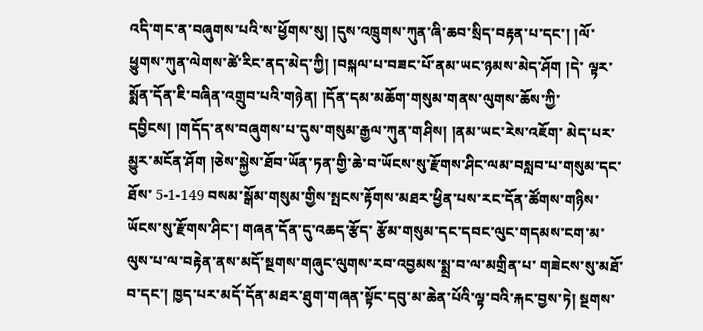འདི་གང་ན་བཞུགས་པའི་ས་ཕྱོགས་སུ། །དུས་འཁྲུགས་ཀུན་ཞི་ཆབ་སྲིད་བརྟན་པ་དང་། །ལོ་ ཕྱུགས་ཀུན་ལེགས་ཚེ་རིང་ནད་མེད་ཀྱི། །བསྐལ་པ་བཟང་པོ་ནམ་ཡང་ཉམས་མེད་ཤོག །དེ་ ལྟར་སྨོན་དོན་ཇི་བཞིན་འགྲུབ་པའི་གཉེན། །དོན་དམ་མཆོག་གསུམ་གནས་ལུགས་ཆོས་ཀྱི་ དབྱིངས། །གདོད་ནས་བཞུགས་པ་དུས་གསུམ་རྒྱལ་ཀུན་གཤིས། །ནམ་ཡང་རེས་འཇོག་ མེད་པར་མྱུར་མངོན་ཤོག །ཅེས་སྐྱེས་ཐོབ་ཡོན་ཏན་གྱི་ཆེ་བ་ཡོངས་སུ་རྫོགས་ཤིང་ལམ་བསླབ་པ་གསུམ་དང་ཐོས་ 5-1-149 བསམ་སྒོམ་གསུམ་གྱིས་སྤངས་རྟོགས་མཐར་ཕྱིན་པས་རང་དོན་ཚོགས་གཉིས་ཡོངས་སུ་རྫོགས་ཤིང་། གཞན་དོན་དུ་འཆད་རྩོད་ རྩོམ་གསུམ་དང་དབང་ལུང་གདམས་ངག་མ་ལུས་པ་ལ་བརྟེན་ནས་མདོ་སྔགས་གཞུང་ལུགས་རབ་འབྱམས་སྨྲ་བ་ལ་མགྲིན་པ་ གཟེངས་སུ་མཐོ་བ་དང་། ཁྱད་པར་མདོ་དོན་མཐར་ཐུག་གཞན་སྟོང་དབུ་མ་ཆེན་པོའི་ལྟ་བའི་རྐང་བྱས་ཏེ། སྔགས་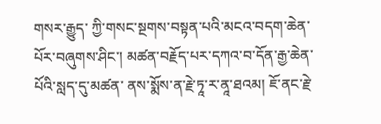གསར་རྒྱུད་ ཀྱི་གསང་སྔགས་བསྟན་པའི་མངའ་བདག་ཆེན་པོར་བཞུགས་ཤིང་། མཚན་བརྗོད་པར་དཀའ་བ་དོན་རྒྱ་ཆེན་པོའི་སླད་དུ་མཚན་ ནས་སྨོས་ན་རྗེ་ཏཱ་ར་ནཱ་ཐའམ། ཇོ་ནང་རྗེ་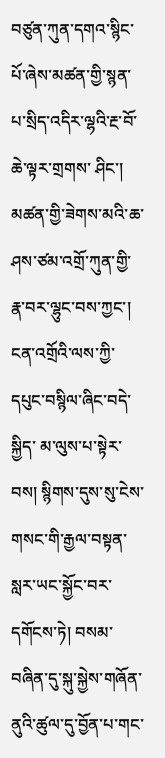བཙུན་ཀུན་དགའ་སྙིང་པོ་ཞེས་མཚན་གྱི་སྙན་པ་སྲིད་འདིར་ལྷའི་རྔ་བོ་ཆེ་ལྟར་གྲགས་ ཤིང་། མཚན་གྱི་ཟེགས་མའི་ཆ་ཤས་ཙམ་འགྲོ་ཀུན་གྱི་རྣ་བར་ལྷུང་བས་ཀྱང་། ངན་འགྲོའི་ལས་ཀྱི་དཔུང་བསྙིལ་ཞིང་བདེ་སྐྱིད་ མ་ལུས་པ་སྟེར་བས། སྙིགས་དུས་སུ་ངེས་གསང་གི་རྒྱལ་བསྟན་སླར་ཡང་སྐྱོང་བར་དགོངས་ཏེ། བསམ་བཞིན་དུ་སྐུ་སྐྱེས་གཞོན་ ནུའི་ཚུལ་དུ་བྱོན་པ་གང་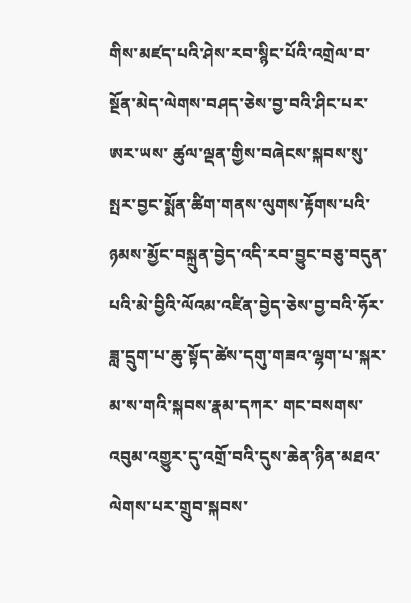གིས་མཛད་པའི་ཤེས་རབ་སྙིང་པོའི་འགྲེལ་བ་སྔོན་མེད་ལེགས་བཤད་ཅེས་བྱ་བའི་ཤིང་པར་ཨར་ཡས་ ཚུལ་ལྡན་གྱིས་བཞེངས་སྐབས་སུ་སྤར་བྱང་སྨོན་ཚིག་གནས་ལུགས་རྟོགས་པའི་ཉམས་མྱོང་བསྐྲུན་བྱེད་འདི་རབ་བྱུང་བཅུ་བདུན་ པའི་མེ་བྱིའི་ལོའམ་འཛིན་བྱེད་ཅེས་བྱ་བའི་ཧོར་ཟླ་དྲུག་པ་ཆུ་སྟོད་ཚེས་དགུ་གཟའ་ལྷག་པ་སྐར་མ་ས་གའི་སྐབས་རྣམ་དཀར་ གང་བསགས་འབུམ་འགྱུར་དུ་འགྲོ་བའི་དུས་ཆེན་ཉིན་མཐའ་ལེགས་པར་གྲུབ་སྐབས་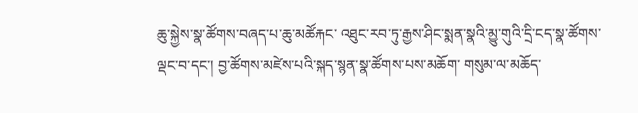ཆུ་སྐྱེས་སྣ་ཚོགས་བཞད་པ་ཆུ་མཚོརྐང་ འཐུང་རབ་ཏུ་རྒྱས་ཤིང་སྨན་སྣའི་མྱུ་གུའི་དྲི་ངད་སྣ་ཚོགས་ལྡང་བ་དང་། བྱ་ཚོགས་མཛེས་པའི་སྐད་སྙན་སྣ་ཚོགས་པས་མཆོག་ གསུམ་ལ་མཆོད་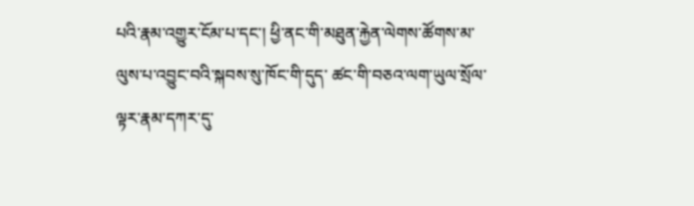པའི་རྣམ་འགྱུར་ངོམ་པ་དང་། ཕྱི་ནང་གི་མཐུན་རྐྱེན་ལེགས་ཚོགས་མ་ལུས་པ་འབྱུང་བའི་སྐབས་སུ་ཁོང་གི་དུད་ ཚང་གི་བཅའ་ལག་ཡུལ་སྲོལ་ལྟར་རྣམ་དཀར་དུ་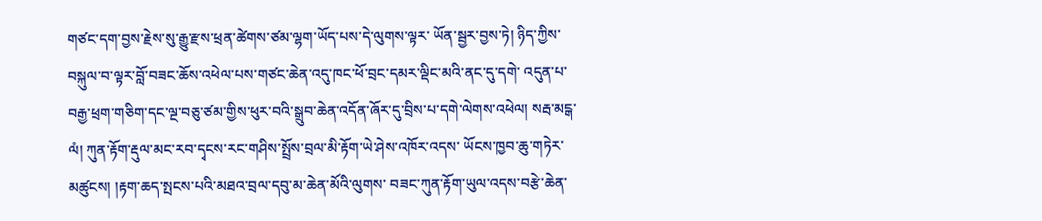གཙང་དག་བྱས་རྗེས་སུ་རྒྱུ་རྫས་ཕྲན་ཚེགས་ཙམ་ལྷག་ཡོད་པས་དེ་ལུགས་ལྟར་ ཡོན་སྦྱར་བྱས་ཏེ། ཉིད་ཀྱིས་བསྐུལ་བ་ལྟར་བློ་བཟང་ཆོས་འཕེལ་པས་གཙང་ཆེན་འདུ་ཁང་ཕོ་བྲང་དམར་ལྡིང་མའི་ནང་དུ་དགེ་ འདུན་པ་བརྒྱ་ཕྲག་གཅིག་དང་ལྔ་བཅུ་ཙམ་གྱིས་ཕུར་བའི་སྒྲུབ་ཆེན་འདོན་ཞོར་དུ་བྲིས་པ་དགེ་ལེགས་འཕེལ། སརྦ་མངྒ་ལཾ། ཀུན་རྟོག་རྡུལ་མང་རབ་དྭངས་རང་གཤིས་སྤྲོས་བྲལ་མི་རྟོག་ཡེ་ཤེས་འཁོར་འདས་ ཡོངས་ཁྱབ་ཆུ་གཏེར་མཚུངས། །རྟག་ཆད་སྤངས་པའི་མཐའ་བྲལ་དབུ་མ་ཆེན་མོའི་ལུགས་ བཟང་ཀུན་རྟོག་ཡུལ་འདས་བརྩེ་ཆེན་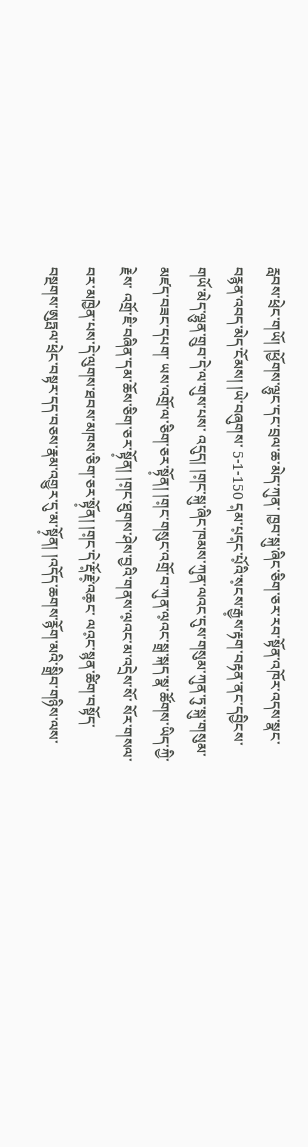རླབས་ཕྲེང་གཡོ། །ཕྱོགས་ལྷུང་དང་བྲལ་ཆ་མེད་ཀུན་ ཁྱབ་སྐུ་ཞིང་ཅིག་ཅར་རབ་སྟོན་འཁོར་འདས་སྣང་བརྙན་འབད་མེད་ངོམས། །ཡེ་བཞུགས་ 5-1-150 ད༷མ་པ༷ད༷ང་པོ༷འི་ས༷ངས་རྒྱ༷ས་རྟག་བརྟན་ནང་དབྱིངས་གཡོ་མེད་ལྷུན་གྲུབ་དེ་ལ་གུས་པས་ འདུད། །ག༷ང་སྐུ་ཞིང་ཁམས་ཀུན་ལའང་དུས་གསུམ་ཀུན་ཏུ་སྐུ་གསུམ་མཛད་བཟང་དཔག་ ཡས་འགྲོ་ལ་ཅིག་ཅར་སྟོ༷ན། །ག༷ང་གསུང་འགྲོ་བ་ཀུན་ལ༷འང་སྒྲ་སྐད་སྣ་ཚོགས་ཡིད་ཀྱི་རྗེས་ འགྲོ་ཇི་བཞིན་དམ་ཆོས་ཅིག་ཅར་སྟོ༷ན། །ག༷ང་ཐུགས་ཤེས་བྱའི་གནས་ལ༷འང་མ་འདྲེས་སོ་ སོར་གསལ་བར་མཁྱེན་པས་དེ་ལུགས་ཐབས་མཁས་ཅིག་ཅར་སྟོ༷ན། །ག༷ང་དེ་རྡོ༷་རྗེ༷་འཆ༷ང་ ལའ༷ང་སྙན་ཚིག་བསྟོད་བསྔགས་ཨུཏྤལ་ཕྲེང་བསྟར་དད་བཅས་རྣམ་འགྱུར་དུ་མ་སྟོ༷ན། །འདོད་ཆགས་རྙོག་མའི་སྒྲིབ་གཉིས་ལས་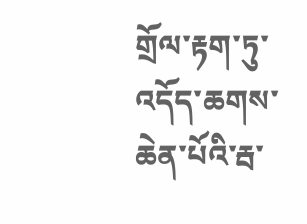གྲོལ་རྟག་ཏུ་འདོད་ཆགས་ཆེན་པོའི་རྦ་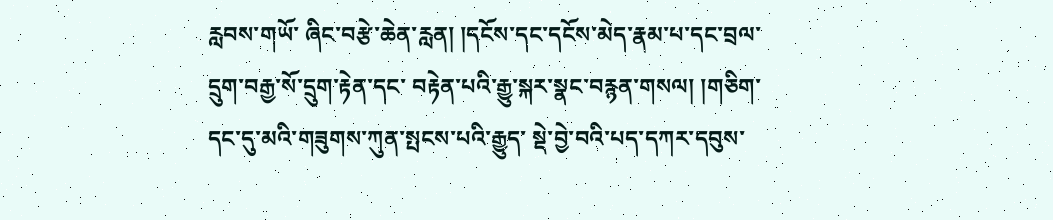རླབས་གཡོ་ ཞིང་བརྩེ་ཆེན་རླན། །དངོས་དང་དངོས་མེད་རྣམ་པ་དང་བྲལ་དྲུག་བརྒྱ་སོ་དྲུག་རྟེན་དང་ བརྟེན་པའི་རྒྱུ་སྐར་སྣང་བརྙན་གསལ། །གཅིག་དང་དུ་མའི་གཟུགས་ཀུན་སྤངས་པའི་རྒྱུད་ སྡེ་བྱེ་བའི་པད་དཀར་དབུས་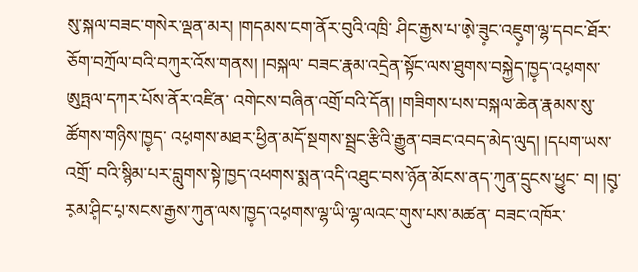སུ་སྐལ་བཟང་གསེར་ལྡན་མར། །གདམས་ངག་ནོར་བུའི་འཁྲི་ ཤིང་རྒྱས་པ་ཨེ༷་ཟུ༷ང་འཇུ༷ག་ལྷ་དབང་ཐོར་ཅོག་བཀྲོལ་བའི་བཀུར་འོས་གནས། །བསྐལ་ བཟང་རྣམ་འདྲེན་སྟོང་ལས་ཐུགས་བསྐྱེད་ཁྱ༷ད་འཕ༷གས་ཨུཏྤལ་དཀར་པོས་ནོར་འཛིན་ འགེངས་བཞིན་འགྲོ་བའི་དོན། །གཟིགས་པས་བསྐལ་ཆེན་རྣམས་སུ་ཚོགས་གཉིས་ཁྱ༷ད་ འཕ༷གས་མཐར་ཕྱིན་མདོ་སྔགས་སྦྲང་རྩིའི་རྒྱུན་བཟང་འབད་མེད་ལུད། །དཔག་ཡས་འགྲོ་ བའི་སྙིམ་པར་བླུགས་སྟེ་ཁྱད་འཕགས་སྨན་འདི་འཐུང་བས་ཉོན་མོངས་ནད་ཀུན་དྲུངས་ཕྱུང་ བ། །བུ༷་ར༷མ་ཤི༷ང་པ༷་སངས་རྒྱས་ཀུན་ལས་ཁྱ༷ད་འཕ༷གས་ལྷ་ཡི་ལྷ་ལའང་གུས་པས་མཚན་ བཟང་འཁོར་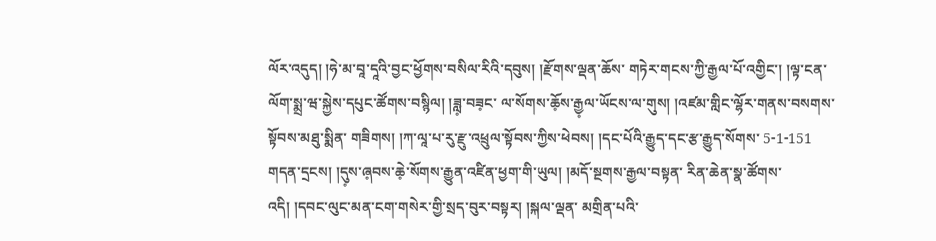ལོར་འདུད། །ཧེ་མ་བཱ་དཱའི་བྱང་ཕྱོགས་བསིལ་རིའི་དབུས། །རྫོགས་ལྡན་ཆོས་ གཏེར་གངས་ཀྱི་རྒྱལ་པོ་འགྱིང་། །ལྟ་ངན་ལོག་སྨྲ་ཝ་སྐྱེས་དཔུང་ཚོགས་བསྙིལ། །ཟླ༷་བཟ༷ང་ ལ་སོགས་ཆོ༷ས་རྒྱ༷ལ་ཡོངས་ལ་གུས། །འཛམ་གླིང་ལྷོར་གནས་བསགས་སྟོབས་མཐུ་སྨིན་ གཟིགས། །ཀ་ལཱ་པ་རུ་རྫུ་འཕྲུལ་སྟོབས་ཀྱིས་ཕེབས། །དང་པོའི་རྒྱུད་དང་རྩ་རྒྱུད་སོགས་ 5-1-151 གདན་དྲངས། །དུ༷ས་ཞ༷བས་ཆེ༷་སོགས་རྒྱུན་འཛིན་ཕྱག་གི་ཡུལ། །མདོ་སྔགས་རྒྱལ་བསྟན་ རིན་ཆེན་སྣ་ཚོགས་འདི། །དབང་ལུང་མན་ངག་གསེར་གྱི་སྲད་བུར་བསྟར། །སྐལ་ལྡན་ མགྲིན་པའི་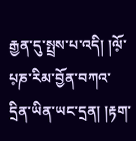རྒྱན་དུ་སྤྲས་པ་འདི། །ལོ༷་པ༷ཎ་རིམ་བྱོན་བཀའ་དྲིན་ཡིན་ཡང་དྲན། །རྟག་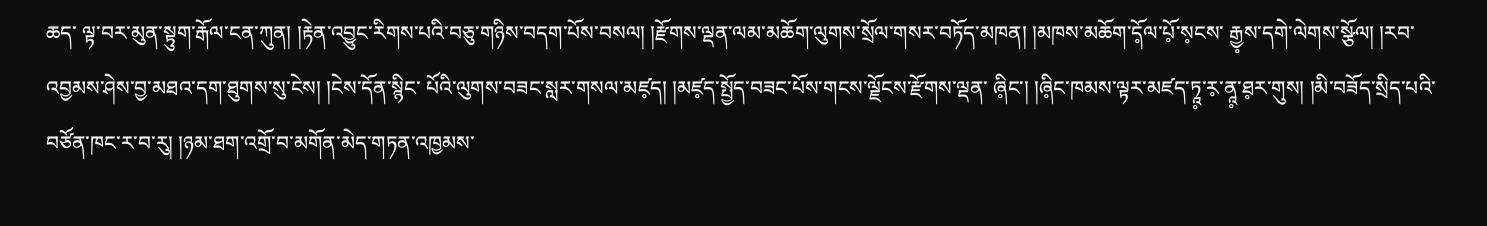ཆད་ ལྟ་བར་མུན་སྟུག་རྒོལ་ངན་ཀུན། །རྟེན་འབྱུང་རིགས་པའི་བཅུ་གཉིས་བདག་པོས་བསལ། །རྫོགས་ལྡན་ལམ་མཆོག་ལུགས་སྲོལ་གསར་བཏོད་མཁན། །མཁས་མཆོག་དོ༷ལ་པོ༷་ས༷ངས་ རྒྱ༷ས་དགེ་ལེགས་སྩོལ། །རབ་འབྱམས་ཤེས་བྱ་མཐའ་དག་ཐུགས་སུ་ངེས། །ངེས་དོན་སྙིང་ པོའི་ལུགས་བཟང་སླར་གསལ་མཛ༷ད། །མཛ༷ད་སྤྱོད་བཟང་པོས་གངས་ལྗོངས་རྫོགས་ལྡན་ ཞི༷ང་། །ཞི༷ང་ཁམས་ལྟར་མཛད་ཏཱ༷་ར༷་ནཱ༷་ཐ༷ར་གུས། །མི་བཟོད་སྲིད་པའི་བཙོན་ཁང་ར་བ་རུ། །ཉམ་ཐག་འགྲོ་བ་མགོན་མེད་གཏན་འཁྱམས་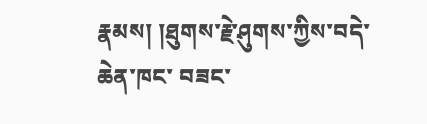རྣམས། །ཐུགས་རྗེ་ཤུགས་ཀྱིས་བདེ་ཆེན་ཁང་ བཟང་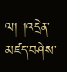ལ། །འདྲེན་མཛད་བཤེས་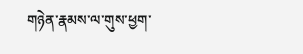གཉེན་རྣམས་ལ་གུས་ཕྱག་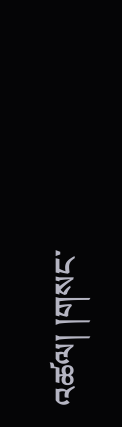འཚལ། །གསང་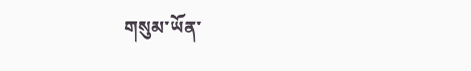གསུམ་ཡོན་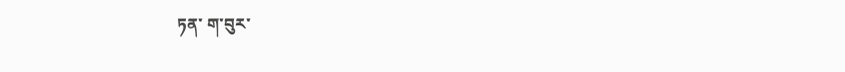ཏན་ ག་བུར་